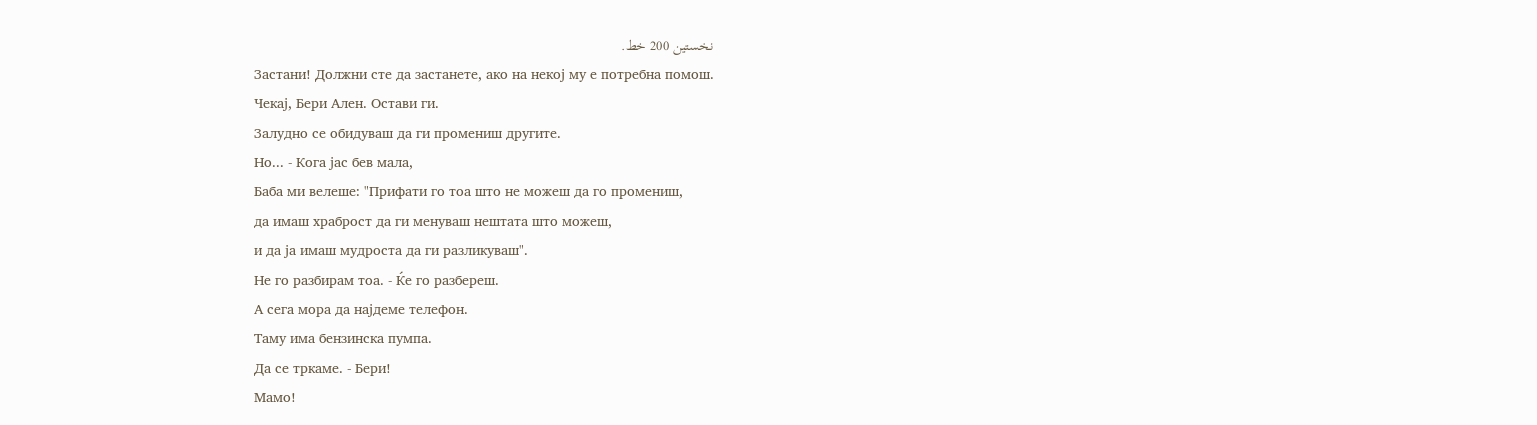نخستین 200 خط.
Застани! Должни сте да застанете, ако на некој му е потребна помош.
Чекај, Бери Ален. Остави ги.
Залудно се обидуваш да ги промениш другите.
Но... - Кога јас бев мала,
Баба ми велеше: "Прифати го тоа што не можеш да го промениш,
да имаш храброст да ги менуваш нештата што можеш,
и да ја имаш мудроста да ги разликуваш".
Не го разбирам тоа. - Ќе го разбереш.
А сега мора да најдеме телефон.
Таму има бензинска пумпа.
Да се тркаме. - Бери!
Мамо!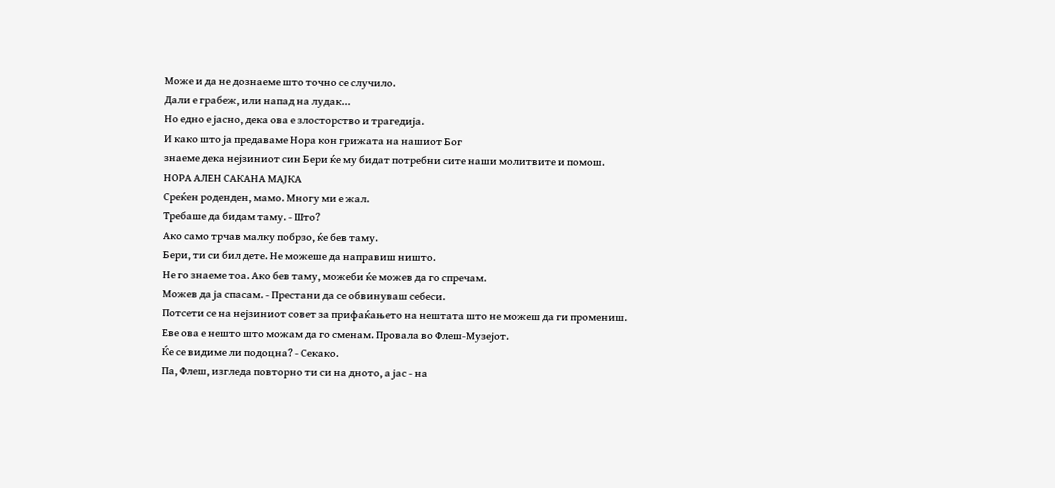Може и да не дознаеме што точно се случило.
Дали е грабеж, или напад на лудак...
Но едно е јасно, дека ова е злосторство и трагедија.
И како што ја предаваме Нора кон грижата на нашиот Бог
знаеме дека нејзиниот син Бери ќе му бидат потребни сите наши молитвите и помош.
НОРА АЛЕН САКАНА МАЈКА
Среќен роденден, мамо. Многу ми е жал.
Требаше да бидам таму. - Што?
Ако само трчав малку побрзо, ќе бев таму.
Бери, ти си бил дете. Не можеше да направиш ништо.
Не го знаеме тоа. Ако бев таму, можеби ќе можев да го спречам.
Можев да ја спасам. - Престани да се обвинуваш себеси.
Потсети се на нејзиниот совет за прифаќањето на нештата што не можеш да ги промениш.
Еве ова е нешто што можам да го сменам. Провала во Флеш-Музејот.
Ќе се видиме ли подоцна? - Секако.
Па, Флеш, изгледа повторно ти си на дното, а јас - на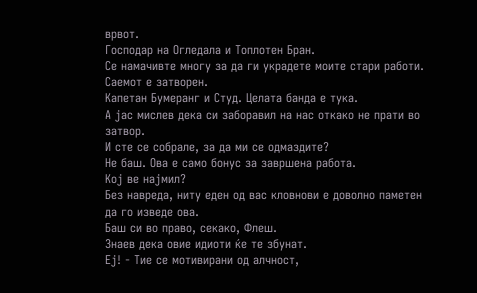врвот.
Господар на Огледала и Топлотен Бран.
Се намачивте многу за да ги украдете моите стари работи.
Саемот е затворен.
Капетан Бумеранг и Студ. Целата банда е тука.
А јас мислев дека си заборавил на нас откако не прати во затвор.
И сте се собрале, за да ми се одмаздите?
Не баш. Ова е само бонус за завршена работа.
Кој ве најмил?
Без навреда, ниту еден од вас кловнови е доволно паметен да го изведе ова.
Баш си во право, секако, Флеш.
Знаев дека овие идиоти ќе те збунат.
Еј! - Тие се мотивирани од алчност,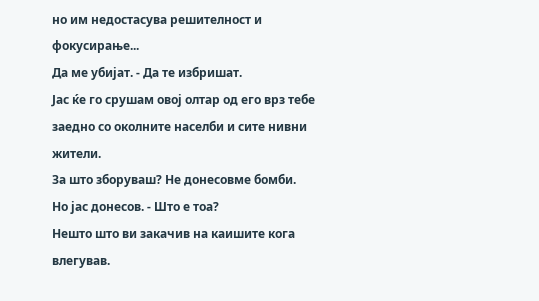но им недостасува решителност и фокусирање...
Да ме убијат. - Да те избришат.
Јас ќе го срушам овој олтар од его врз тебе
заедно со околните населби и сите нивни жители.
За што зборуваш? Не донесовме бомби.
Но јас донесов. - Што е тоа?
Нешто што ви закачив на каишите кога влегував.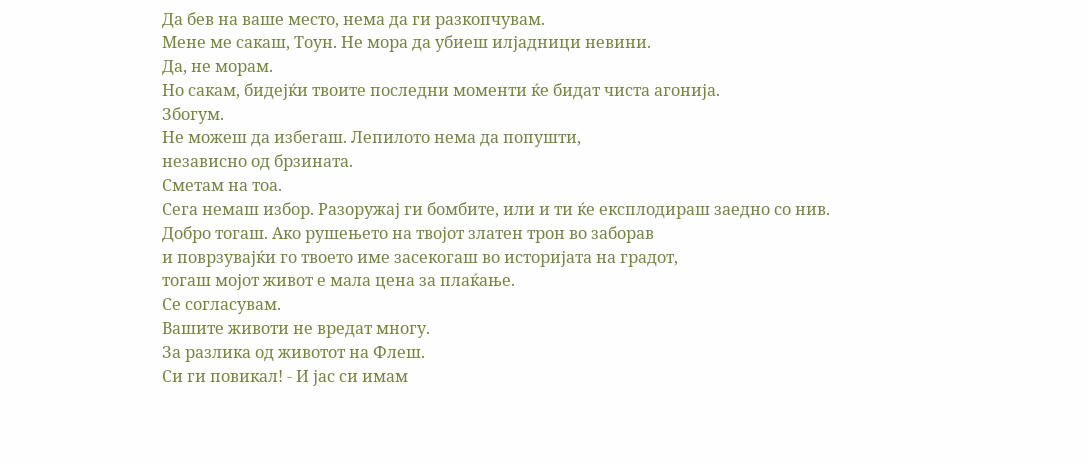Да бев на ваше место, нема да ги разкопчувам.
Мене ме сакаш, Тоун. Не мора да убиеш илјадници невини.
Да, не морам.
Но сакам, бидејќи твоите последни моменти ќе бидат чиста агонија.
Збогум.
Не можеш да избегаш. Лепилото нема да попушти,
независно од брзината.
Сметам на тоа.
Сега немаш избор. Разоружај ги бомбите, или и ти ќе експлодираш заедно со нив.
Добро тогаш. Ако рушењето на твојот златен трон во заборав
и поврзувајќи го твоето име засекогаш во историјата на градот,
тогаш мојот живот е мала цена за плаќање.
Се согласувам.
Вашите животи не вредат многу.
За разлика од животот на Флеш.
Си ги повикал! - И јас си имам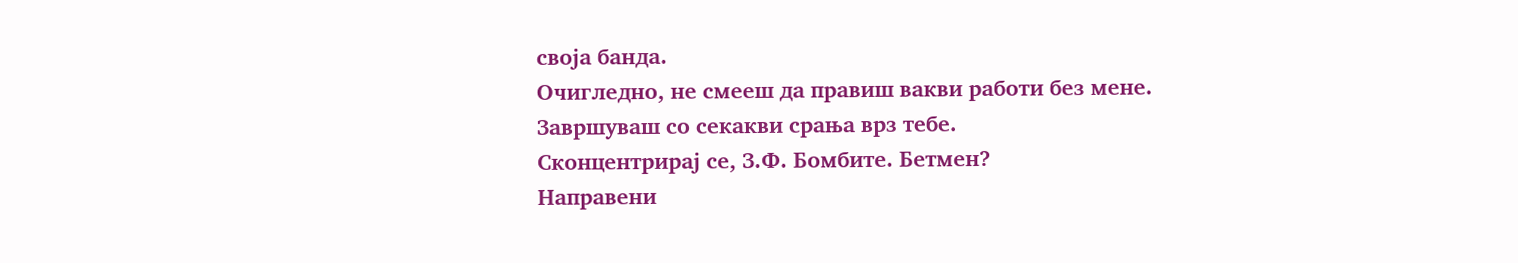своја банда.
Очигледно, не смееш да правиш вакви работи без мене.
Завршуваш со секакви срања врз тебе.
Сконцентрирај се, З.Ф. Бомбите. Бетмен?
Направени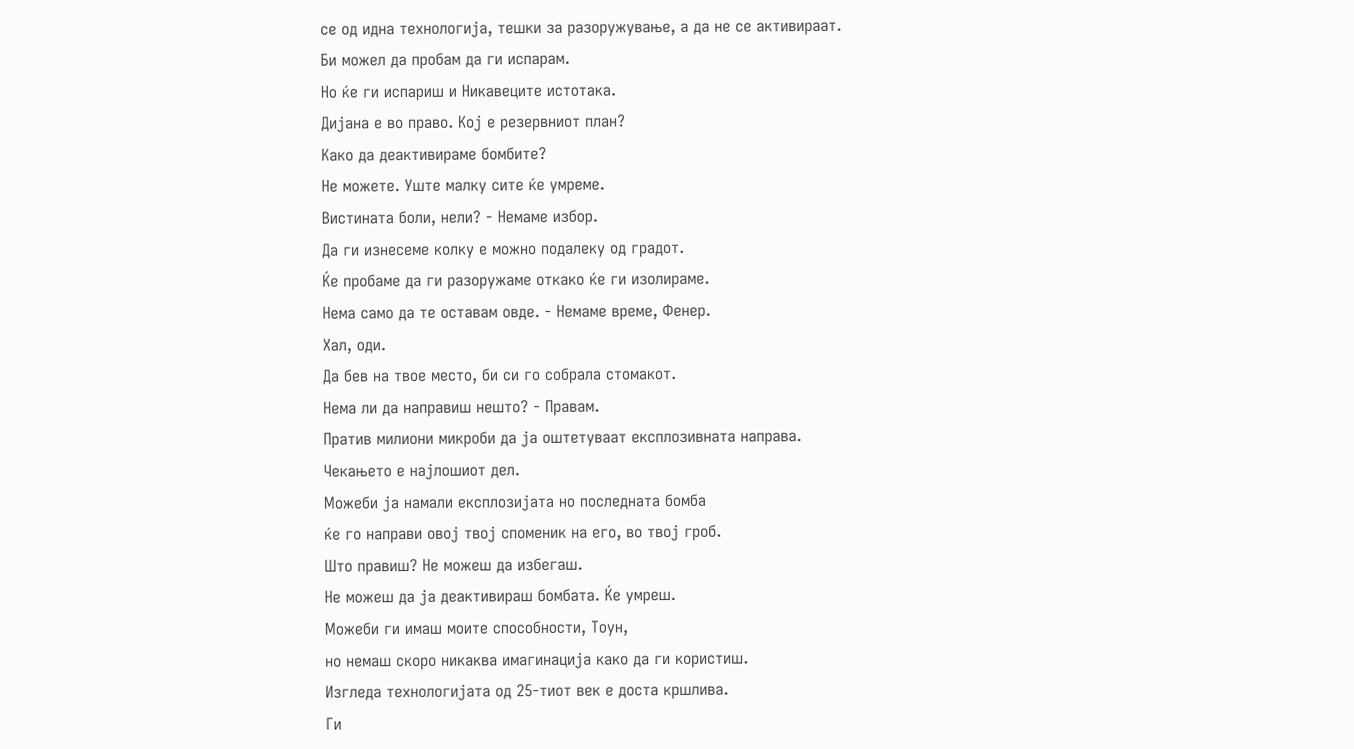се од идна технологија, тешки за разоружување, а да не се активираат.
Би можел да пробам да ги испарам.
Но ќе ги испариш и Никавеците истотака.
Дијана е во право. Кој е резервниот план?
Како да деактивираме бомбите?
Не можете. Уште малку сите ќе умреме.
Вистината боли, нели? - Немаме избор.
Да ги изнесеме колку е можно подалеку од градот.
Ќе пробаме да ги разоружаме откако ќе ги изолираме.
Нема само да те оставам овде. - Немаме време, Фенер.
Хал, оди.
Да бев на твое место, би си го собрала стомакот.
Нема ли да направиш нешто? - Правам.
Пратив милиони микроби да ја оштетуваат експлозивната направа.
Чекањето е најлошиот дел.
Можеби ја намали експлозијата но последната бомба
ќе го направи овој твој споменик на его, во твој гроб.
Што правиш? Не можеш да избегаш.
Не можеш да ја деактивираш бомбата. Ќе умреш.
Можеби ги имаш моите способности, Тоун,
но немаш скоро никаква имагинација како да ги користиш.
Изгледа технологијата од 25-тиот век е доста кршлива.
Ги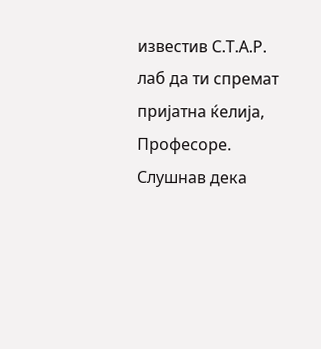известив С.Т.А.Р. лаб да ти спремат пријатна ќелија, Професоре.
Слушнав дека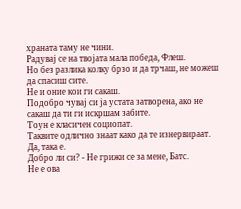храната таму не чини.
Радувај се на твојата мала победа, Флеш.
Но без разлика колку брзо и да трчаш, не можеш да спасиш сите.
Не и оние кои ги сакаш.
Подобро чувај си ја устата затворена, ако не сакаш да ти ги искршам забите.
Тоун е класичен социопат.
Таквите одлично знаат како да те изнервираат.
Да, така е.
Добро ли си? - Не грижи се за мене, Батс.
Не е ова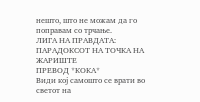нешто, што не можам да го поправам со трчање.
ЛИГА НА ПРАВДАТА: ПАРАДОКСОТ НА ТОЧКА НА ЖАРИШТЕ
ПРЕВОД *КОКА*
Види кој самошто се врати во светот на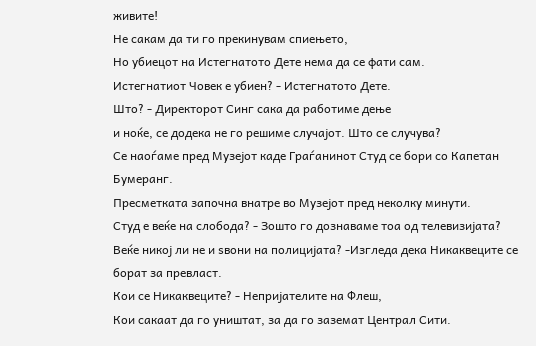живите!
Не сакам да ти го прекинувам спиењето,
Но убиецот на Истегнатото Дете нема да се фати сам.
Истегнатиот Човек е убиен? - Истегнатото Дете.
Што? - Директорот Синг сака да работиме дење
и ноќе, се додека не го решиме случајот. Што се случува?
Се наоѓаме пред Музејот каде Граѓанинот Студ се бори со Капетан Бумеранг.
Пресметката започна внатре во Музејот пред неколку минути.
Студ е веќе на слобода? - Зошто го дознаваме тоа од телевизијата?
Веќе никој ли не и ѕвони на полицијата? -Изгледа дека Никаквеците се борат за превласт.
Кои се Никаквеците? - Непријателите на Флеш,
Кои сакаат да го уништат, за да го заземат Централ Сити.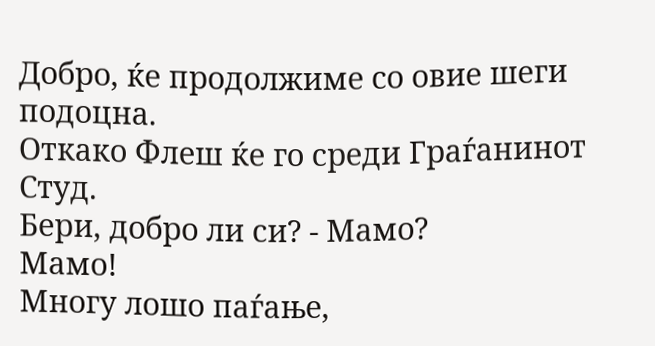Добро, ќе продолжиме со овие шеги подоцна.
Откако Флеш ќе го среди Граѓанинот Студ.
Бери, добро ли си? - Мамо?
Мамо!
Многу лошо паѓање,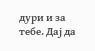дури и за тебе. Дај да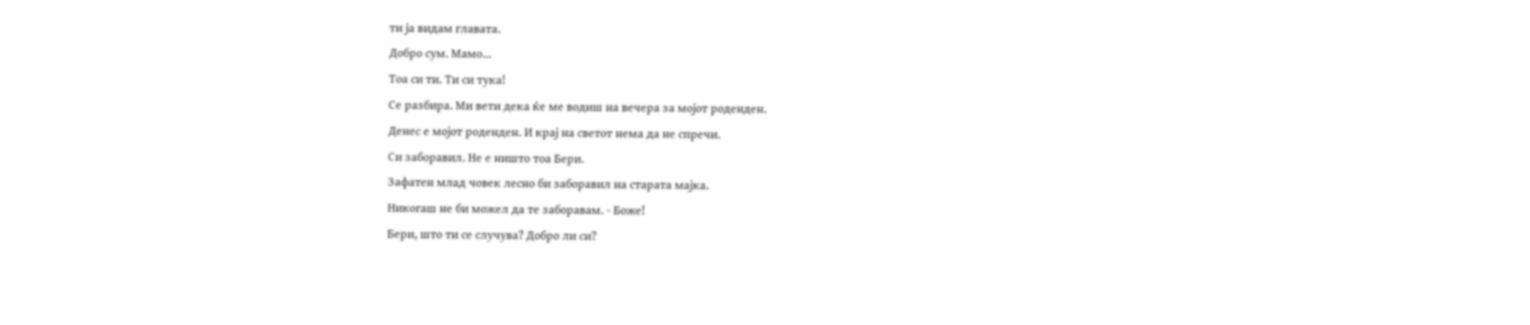ти ја видам главата.
Добро сум. Мамо...
Тоа си ти. Ти си тука!
Се разбира. Ми вети дека ќе ме водиш на вечера за мојот роденден.
Денес е мојот роденден. И крај на светот нема да не спречи.
Си заборавил. Не е ништо тоа Бери.
Зафатен млад човек лесно би заборавил на старата мајка.
Никогаш не би можел да те заборавам. - Боже!
Бери, што ти се случува? Добро ли си?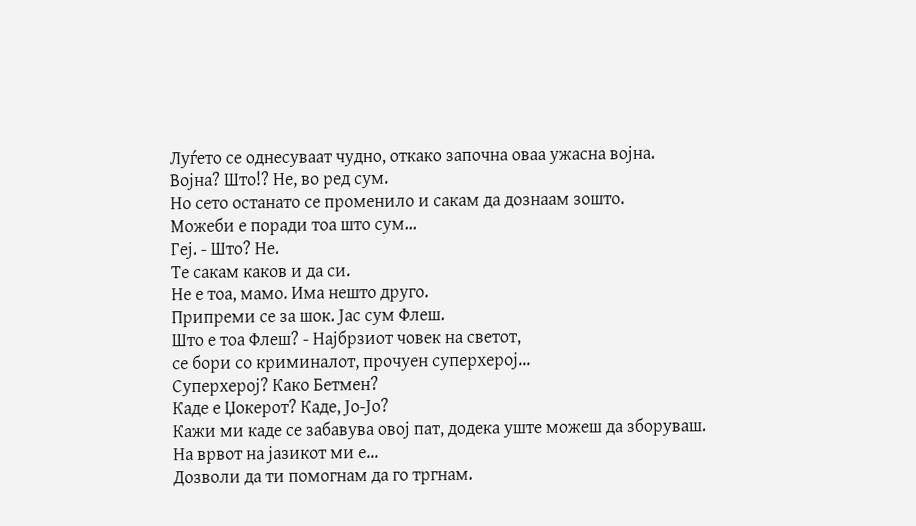Луѓето се однесуваат чудно, откако започна оваа ужасна војна.
Војна? Што!? Не, во ред сум.
Но сето останато се променило и сакам да дознаам зошто.
Можеби е поради тоа што сум...
Геј. - Што? Не.
Те сакам каков и да си.
Не е тоа, мамо. Има нешто друго.
Припреми се за шок. Јас сум Флеш.
Што е тоа Флеш? - Најбрзиот човек на светот,
се бори со криминалот, прочуен суперхерој...
Суперхерој? Како Бетмен?
Каде е Џокерот? Каде, Јо-Јо?
Кажи ми каде се забавува овој пат, додека уште можеш да зборуваш.
На врвот на јазикот ми е...
Дозволи да ти помогнам да го тргнам.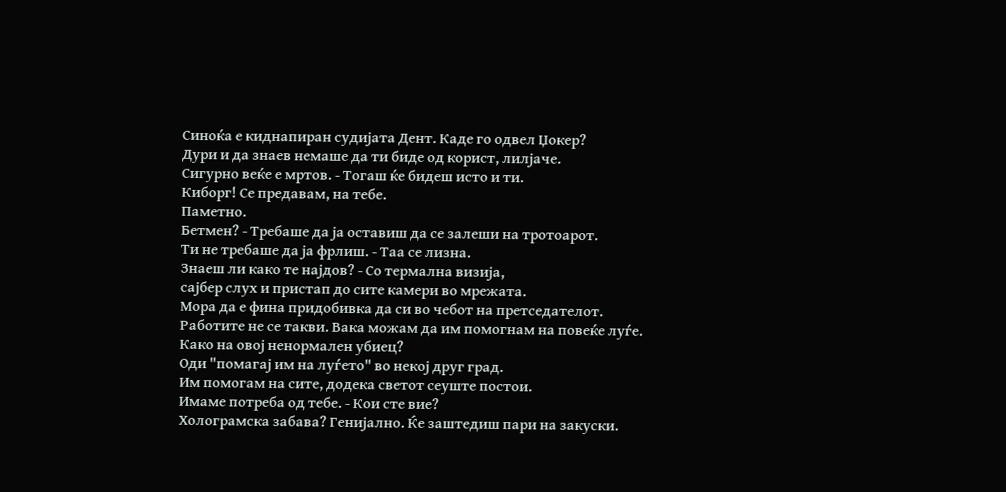Синоќа е киднапиран судијата Дент. Каде го одвел Џокер?
Дури и да знаев немаше да ти биде од корист, лилјаче.
Сигурно веќе е мртов. - Тогаш ќе бидеш исто и ти.
Киборг! Се предавам, на тебе.
Паметно.
Бетмен? - Требаше да ја оставиш да се залеши на тротоарот.
Ти не требаше да ја фрлиш. - Таа се лизна.
Знаеш ли како те најдов? - Со термална визија,
сајбер слух и пристап до сите камери во мрежата.
Мора да е фина придобивка да си во чебот на претседателот.
Работите не се такви. Вака можам да им помогнам на повеќе луѓе.
Како на овој ненормален убиец?
Оди "помагај им на луѓето" во некој друг град.
Им помогам на сите, додека светот сеуште постои.
Имаме потреба од тебе. - Кои сте вие?
Холограмска забава? Генијално. Ќе заштедиш пари на закуски.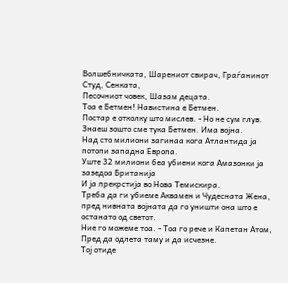Волшебничката, Шарениот свирач, Граѓанинот Студ, Сенката,
Песочниот човек, Шазам децата.
Тоа е Бетмен! Навистина е Бетмен.
Постар е отколку што мислев. - Но не сум глув.
Знаеш зошто сме тука Бетмен. Има војна.
Над сто милиони загинаа кога Атлантида ја потопи западна Европа.
Уште 32 милиони беа убиени кога Амазонки ја зазедоа Британија
И ја прекрстија во Нова Темискира.
Треба да ги убиеме Аквамен и Чудесната Жена,
пред нивната војната да го уништи она што е останато од светот.
Ние го можеме тоа. - Тоа го рече и Капетан Атом,
Пред да одлета таму и да исчезне.
Тој отиде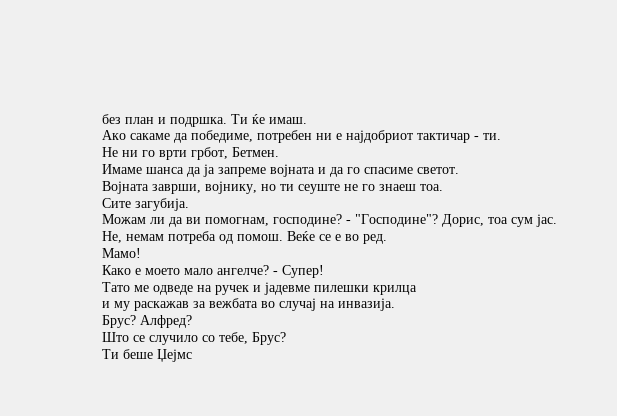без план и подршка. Ти ќе имаш.
Ако сакаме да победиме, потребен ни е најдобриот тактичар - ти.
Не ни го врти грбот, Бетмен.
Имаме шанса да ја запреме војната и да го спасиме светот.
Војната заврши, војнику, но ти сеуште не го знаеш тоа.
Сите загубија.
Можам ли да ви помогнам, господине? - "Господине"? Дорис, тоа сум јас.
Не, немам потреба од помош. Веќе се е во ред.
Мамо!
Како е моето мало ангелче? - Супер!
Тато ме одведе на ручек и јадевме пилешки крилца
и му раскажав за вежбата во случај на инвазија.
Брус? Алфред?
Што се случило со тебе, Брус?
Ти беше Џејмс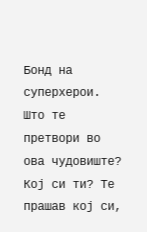Бонд на суперхерои.
Што те претвори во ова чудовиште?
Кој си ти? Те прашав кој си,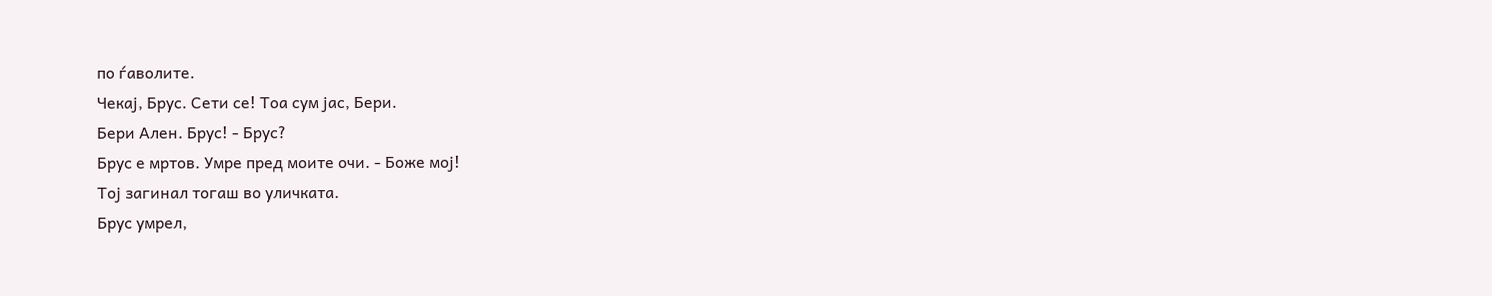по ѓаволите.
Чекај, Брус. Сети се! Тоа сум јас, Бери.
Бери Ален. Брус! - Брус?
Брус е мртов. Умре пред моите очи. - Боже мој!
Тој загинал тогаш во уличката.
Брус умрел,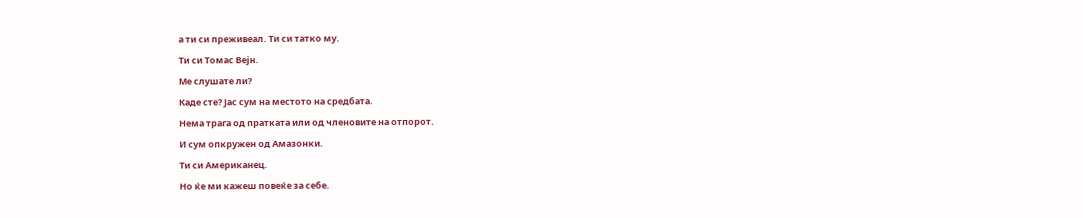а ти си преживеал. Ти си татко му.
Ти си Томас Вејн.
Ме слушате ли?
Каде сте? Јас сум на местото на средбата.
Нема трага од пратката или од членовите на отпорот.
И сум опкружен од Амазонки.
Ти си Американец.
Но ќе ми кажеш повеќе за себе.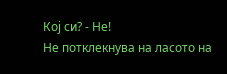Кој си? - Не!
Не потклекнува на ласото на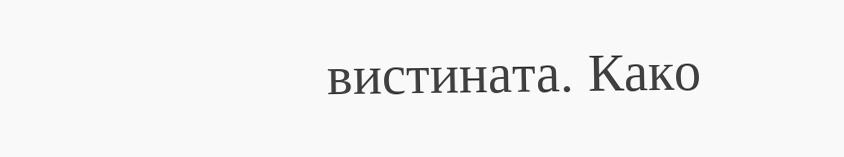вистината. Како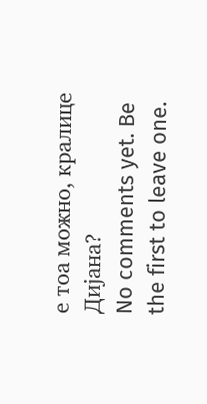е тоа можно, кралице Дијана?
No comments yet. Be the first to leave one.